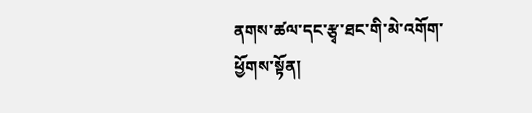ནགས་ཚལ་དང་རྩྭ་ཐང་གི་མེ་འགོག་ཕྱོགས་སྟོན།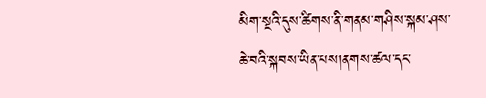མིག་སྔའི་དུས་ཚིགས་ནི་གནམ་གཤིས་སྐམ་ཤས་ཆེ་བའི་སྐབས་ཡིན་པས།ནགས་ཚལ་དང་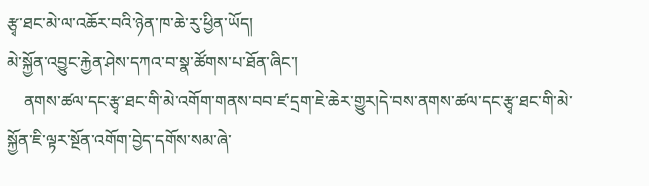རྩྭ་ཐང་མེ་ལ་འཆོར་བའི་ཉེན་ཁ་ཆེ་རུ་ཕྱིན་ཡོད།
མེ་སྐྱོན་འབྱུང་རྐྱེན་ཤེས་དཀའ་བ་སྣ་ཚོགས་པ་ཐོན་ཞིང་།
    ནགས་ཚལ་དང་རྩྭ་ཐང་གི་མེ་འགོག་གནས་བབ་ཛ་དྲག་ཇེ་ཆེར་གྱུར།དེ་བས་ནགས་ཚལ་དང་རྩྭ་ཐང་གི་མེ་སྐྱོན་ཇི་ལྟར་སྔོན་འགོག་བྱེད་དགོས་སམ་ཞེ་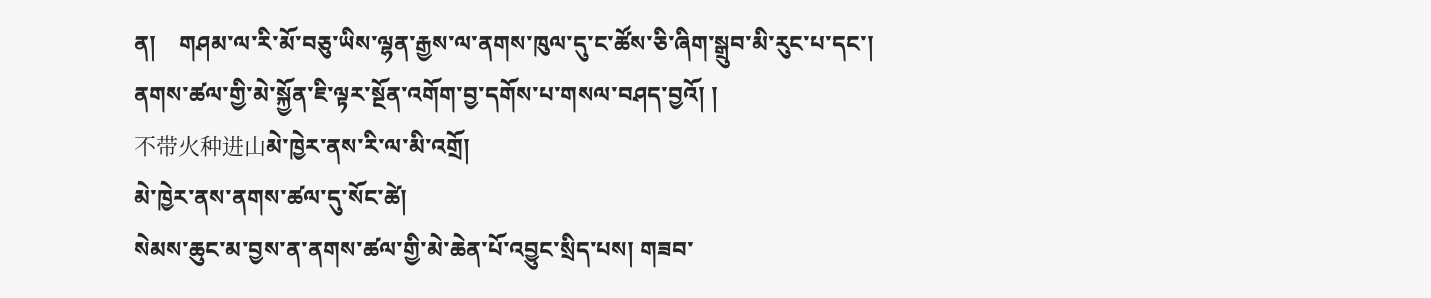ན།    གཤམ་ལ་རི་མོ་བཅུ་ཡིས་ལྷན་རྒྱས་ལ་ནགས་ཁུལ་དུ་ང་ཚོས་ཅི་ཞིག་སྒྲུབ་མི་རུང་པ་དང་།
ནགས་ཚལ་གྱི་མེ་སྐྱོན་ཇི་ལྟར་སྔོན་འགོག་བྱ་དགོས་པ་གསལ་བཤད་བྱའོ། །
不带火种进山མེ་ཁྱེར་ནས་རི་ལ་མི་འགྲོ།
མེ་ཁྱེར་ནས་ནགས་ཚལ་དུ་སོང་ཚེ།
སེམས་ཆུང་མ་བྱས་ན་ནགས་ཚལ་གྱི་མེ་ཆེན་པོ་འབྱུང་སྲིད་པས། གཟབ་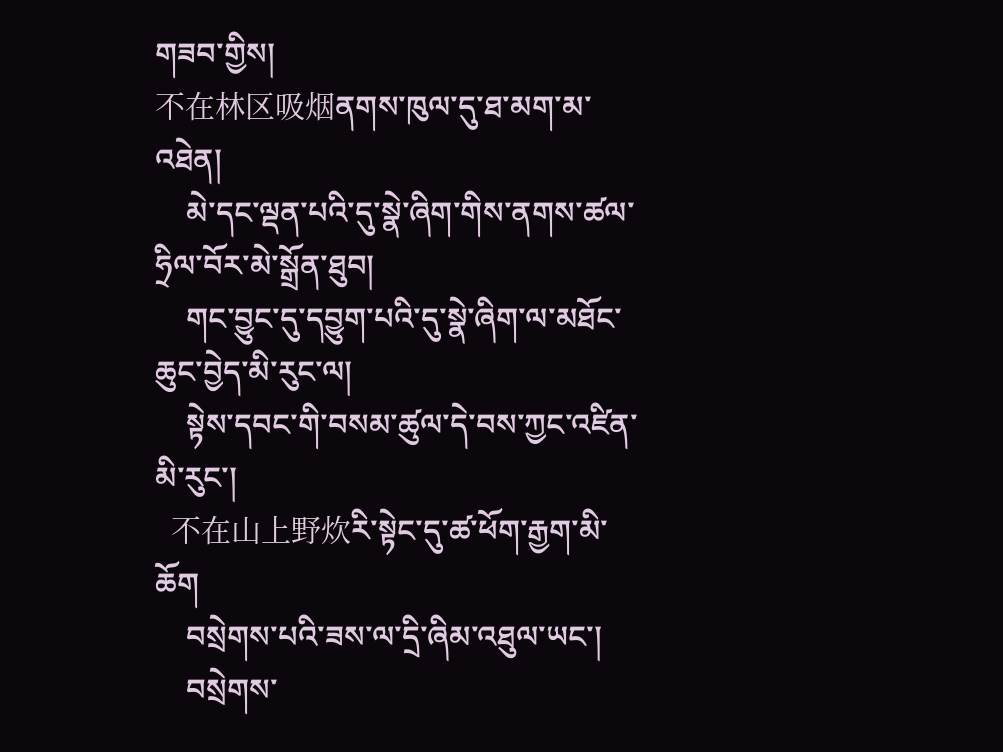གཟབ་གྱིས།
不在林区吸烟ནགས་ཁུལ་དུ་ཐ་མག་མ་འཐེན།
    མེ་དང་ལྡན་པའི་དུ་སྣེ་ཞིག་གིས་ནགས་ཚལ་ཧྲིལ་བོར་མེ་སྒྲོན་ཐུབ།
    གང་བྱུང་དུ་དབྱུག་པའི་དུ་སྣེ་ཞིག་ལ་མཐོང་ཆུང་བྱེད་མི་རུང་ལ།
    སྟེས་དབང་གི་བསམ་ཚུལ་དེ་བས་ཀྱང་འཛིན་མི་རུང་།
  不在山上野炊རི་སྟེང་དུ་ཚ་ཕོག་རྒྱག་མི་ཆོག
    བསྲེགས་པའི་ཟས་ལ་དྲི་ཞིམ་འཐུལ་ཡང་།
    བསྲེགས་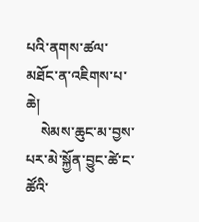པའི་ནགས་ཚལ་མཐོང་ན་འཇིགས་པ་ཆེ།
    སེམས་ཆུང་མ་བྱས་པར་མེ་སྐྱོན་བྱུང་ཚེ་ང་ཚོའི་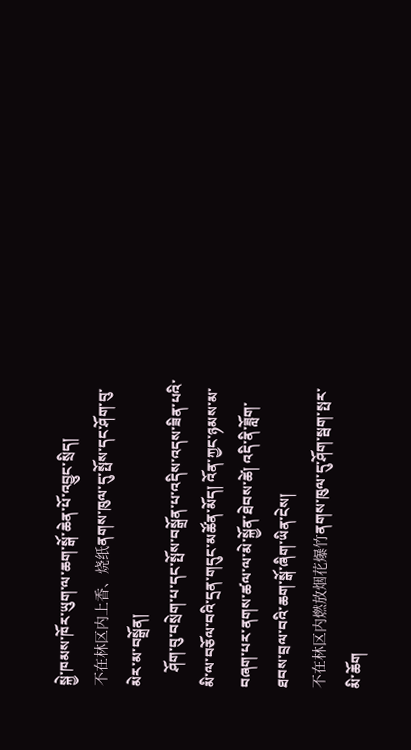སྐྱེ་ཁམས་ཁོར་ཡུག་ལ་ཆག་སྒོ་ཆེན་པོ་འབྱུང་སྲིད།
不在林区内上香、烧纸ནགས་ཁུལ་དུ་སྤོས་དང་ཤོག་བུ་མེར་མ་བསྒྲོན།
    ཤོག་བུ་བསྲེག་པ་དང་སྤོས་བསྒྲོན་པ་འདིས་འདས་ཟིན་པའི་མི་ལ་བཅོལ་བའི་དྲན་གདུང་མཚོན་མོད། འོན་ཀྱང་ཉམས་མ་བཞག་པར་ནགས་ཚལ་ལ་མེ་སྐྱོན་ཐེབས་ཚེ། འདི་ནི་ཟློག་ཐབས་བྲལ་བའི་ཆག་སྒོ་ཞིག་ཡིན་ངེས།
不在林区内燃放烟花爆竹ནགས་ཁུལ་དུ་ཤོག་སྦག་སྤར་མི་ཆོག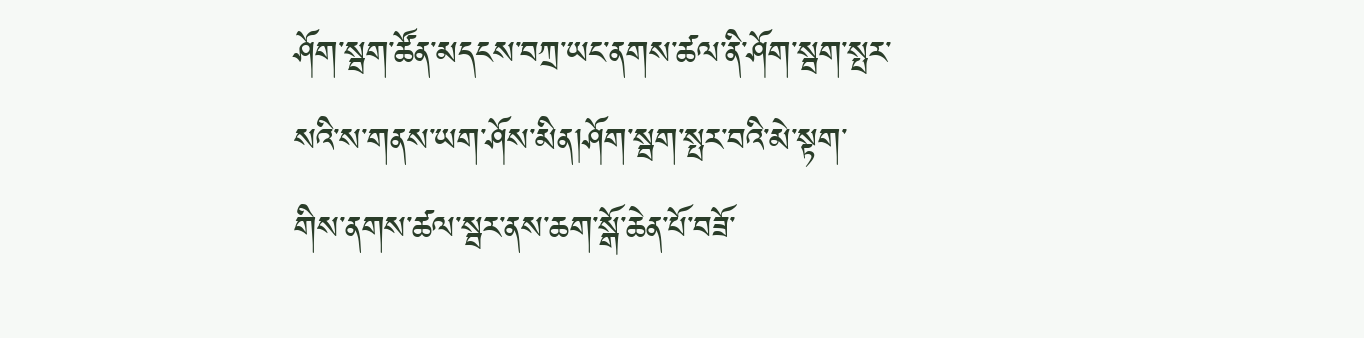ཤོག་སྦག་ཚོན་མདངས་བཀྲ་ཡང་ནགས་ཚལ་ནི་ཤོག་སྦག་སྤར་སའི་ས་གནས་ཡག་ཤོས་མིན།ཤོག་སྦག་སྤར་བའི་མེ་སྟག་གིས་ནགས་ཚལ་སྦར་ནས་ཆག་སྒོ་ཆེན་པོ་བཟོ་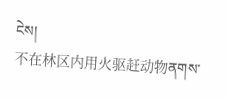ངེས།
不在林区内用火驱赶动物ནགས་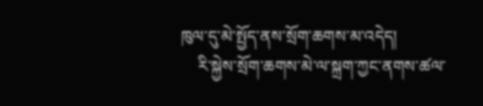ཁུལ་དུ་མེ་སྤྱོད་ནས་སྲོག་ཆགས་མ་འདེད།
    རི་སྐྱེས་སྲོག་ཆགས་མེ་ལ་སྐྲག་ཀྱང་ནགས་ཚལ་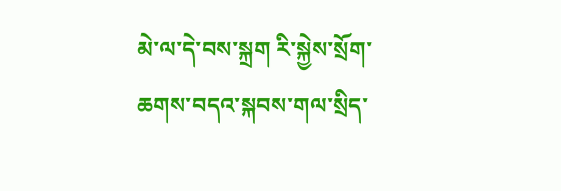མེ་ལ་དེ་བས་སྐྲག རི་སྐྱེས་སྲོག་ཆགས་བདའ་སྐབས་གལ་སྲིད་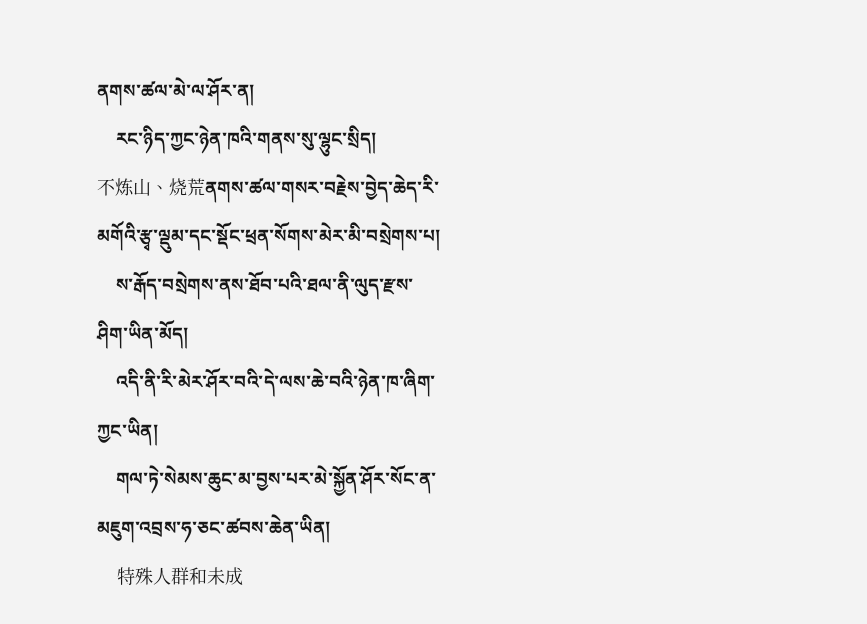ནགས་ཚལ་མེ་ལ་ཤོར་ན།
    རང་ཉིད་ཀྱང་ཉེན་ཁའི་གནས་སུ་ལྷུང་སྲིད།
不炼山、烧荒ནགས་ཚལ་གསར་བརྗེས་བྱེད་ཆེད་རི་མགོའི་རྩྭ་ལྡུམ་དང་སྡོང་ཕྲན་སོགས་མེར་མི་བསྲེགས་པ།
    ས་རྒོད་བསྲེགས་ནས་ཐོབ་པའི་ཐལ་ནི་ལུད་རྫས་ཤིག་ཡིན་མོད།
    འདི་ནི་རི་མེར་ཤོར་བའི་དེ་ལས་ཆེ་བའི་ཉེན་ཁ་ཞིག་ཀྱང་ཡིན།
    གལ་ཏེ་སེམས་ཆུང་མ་བྱས་པར་མེ་སྐྱོན་ཤོར་སོང་ན་མཇུག་འབྲས་ཧ་ཅང་ཚབས་ཆེན་ཡིན།
    特殊人群和未成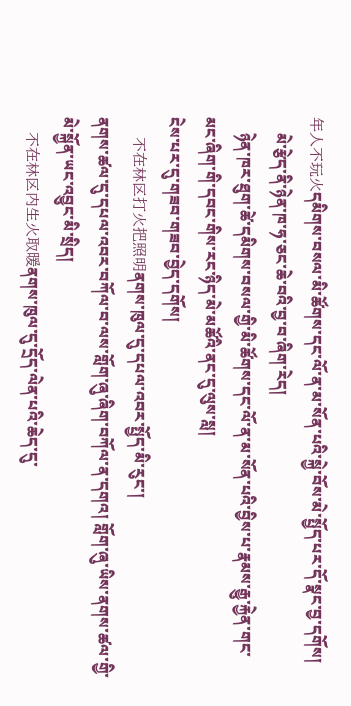年人不玩火དམིགས་བསལ་མི་ཚོགས་དང་ལོ་ན་མ་སོན་པའི་སྐྱེ་བོས་མེ་སྤྱོད་པར་དོ་སྣང་བྱ་དགོས།
    མེ་རྩེད་ནི་ཉེན་ཁ་ཧ་ཅང་ཆེ་བའི་བྱ་བ་ཞིག་རེད།
    ཉེན་ཁར་ཐུག་ཚེ་དམིགས་བསལ་གྱི་མི་ཚོགས་དང་ལོ་ན་མ་སོན་པའི་བྱིས་པ་རྣམས་རྒྱུ་རྐྱེན་གང་མང་ཞིག་གི་དབང་གིས་རང་ཉིད་མེ་མཚོའི་ནང་དུ་ལུས་སླ།
ངེས་པར་དུ་གཟབ་གཟབ་བྱེད་དགོས།
    不在林区打火把照明ནགས་ཁུལ་དུ་དཔལ་འབར་སྤྱོད་མི་རུང་།
ནགས་ཚལ་དུ་དཔལ་འབར་བཀོལ་བ་ལས་གློག་ཞུ་ཞིག་བཀོལ་ན་དགའ། གློག་ཞུ་ཡིས་ནགས་ཚལ་གྱི་མེ་སྐྱོན་ཡང་འབྱུང་མི་སྲིད།
   不在林区内生火取暖ནགས་ཁུལ་དུ་དྲོད་ལེན་པའི་ཆེད་དུ་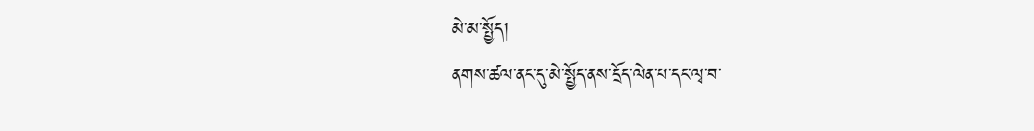མེ་མ་སྤྱོད།
ནགས་ཚལ་ནང་དུ་མེ་སྤྱོད་ནས་དྲོད་ལེན་པ་དང་ལྭ་བ་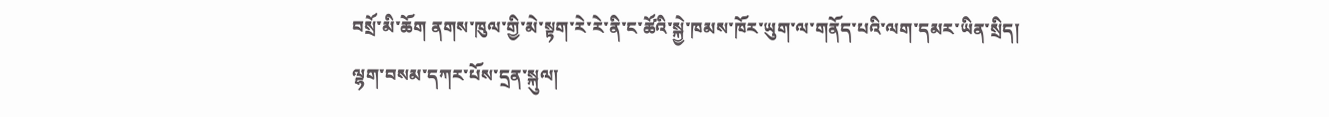བསྲོ་མི་ཆོག ནགས་ཁུལ་གྱི་མེ་སྟག་རེ་རེ་ནི་ང་ཚོའི་སྐྱེ་ཁམས་ཁོར་ཡུག་ལ་གནོད་པའི་ལག་དམར་ཡིན་སྲིད།
ལྷག་བསམ་དཀར་པོས་དྲན་སྐུལ།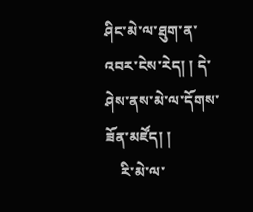ཤིང་མེ་ལ་ཐུག་ན་འབར་ངེས་རེད། ། དེ་ཤེས་ནས་མེ་ལ་དོགས་ཟོན་མཛོད། །
    རི་མེ་ལ་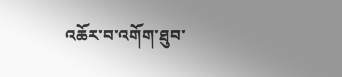འཆོར་བ་འགོག་ཐུབ་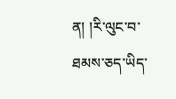ན། །རི་ལུང་བ་ཐམས་ཅད་ཡིད་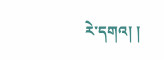རེ་དགའ། །